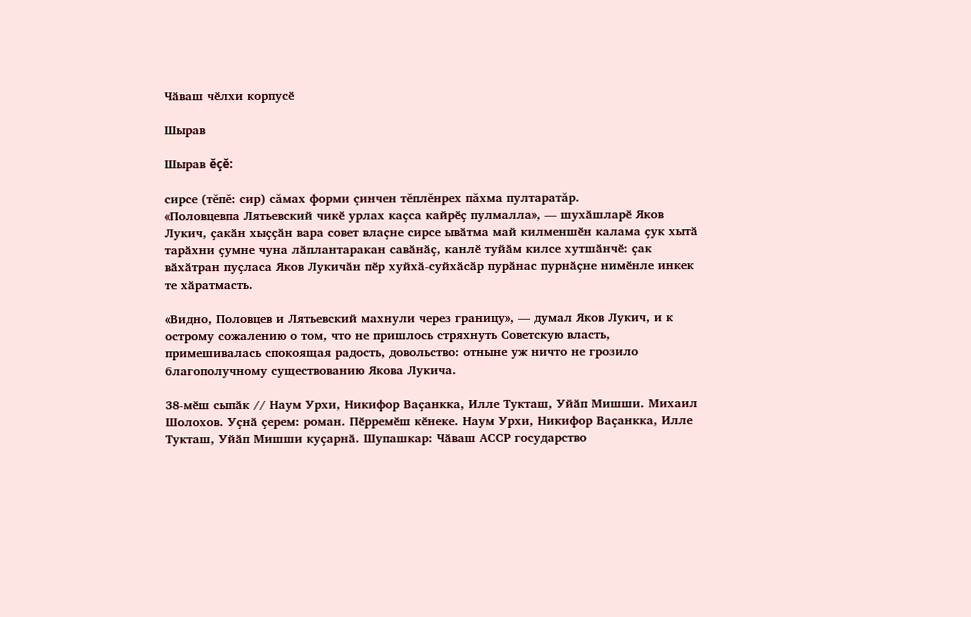Чӑваш чӗлхи корпусӗ

Шырав

Шырав ĕçĕ:

сирсе (тĕпĕ: сир) сăмах форми çинчен тĕплĕнрех пăхма пултаратăр.
«Половцевпа Лятьевский чикӗ урлах каҫса кайрӗҫ пулмалла», — шухӑшларӗ Яков Лукич, ҫакӑн хыҫҫӑн вара совет влаҫне сирсе ывӑтма май килменшӗн калама ҫук хытӑ тарӑхни ҫумне чуна лӑплантаракан савӑнӑҫ, канлӗ туйӑм килсе хутшӑнчӗ: ҫак вӑхӑтран пуҫласа Яков Лукичӑн пӗр хуйхӑ-суйхӑсӑр пурӑнас пурнӑҫне нимӗнле инкек те хӑратмасть.

«Видно, Половцев и Лятьевский махнули через границу», — думал Яков Лукич, и к острому сожалению о том, что не пришлось стряхнуть Советскую власть, примешивалась спокоящая радость, довольство: отныне уж ничто не грозило благополучному существованию Якова Лукича.

38-мӗш сыпӑк // Наум Урхи, Никифор Ваҫанкка, Илле Тукташ, Уйӑп Мишши. Михаил Шолохов. Уҫнӑ ҫерем: роман. Пӗрремӗш кӗнеке. Наум Урхи, Никифор Ваҫанкка, Илле Тукташ, Уйӑп Мишши куҫарнӑ. Шупашкар: Чӑваш АССР государство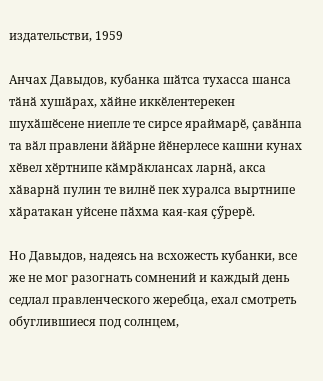издательстви, 1959

Анчах Давыдов, кубанка шӑтса тухасса шанса тӑнӑ хушӑрах, хӑйне иккӗлентерекен шухӑшӗсене ниепле те сирсе яраймарӗ, ҫавӑнпа та вӑл правлени ӑйӑрне йӗнерлесе кашни кунах хӗвел хӗртнипе кӑмрӑклансах ларнӑ, акса хӑварнӑ пулин те вилнӗ пек хуралса выртнипе хӑратакан уйсене пӑхма кая-кая ҫӳрерӗ.

Но Давыдов, надеясь на всхожесть кубанки, все же не мог разогнать сомнений и каждый день седлал правленческого жеребца, ехал смотреть обуглившиеся под солнцем,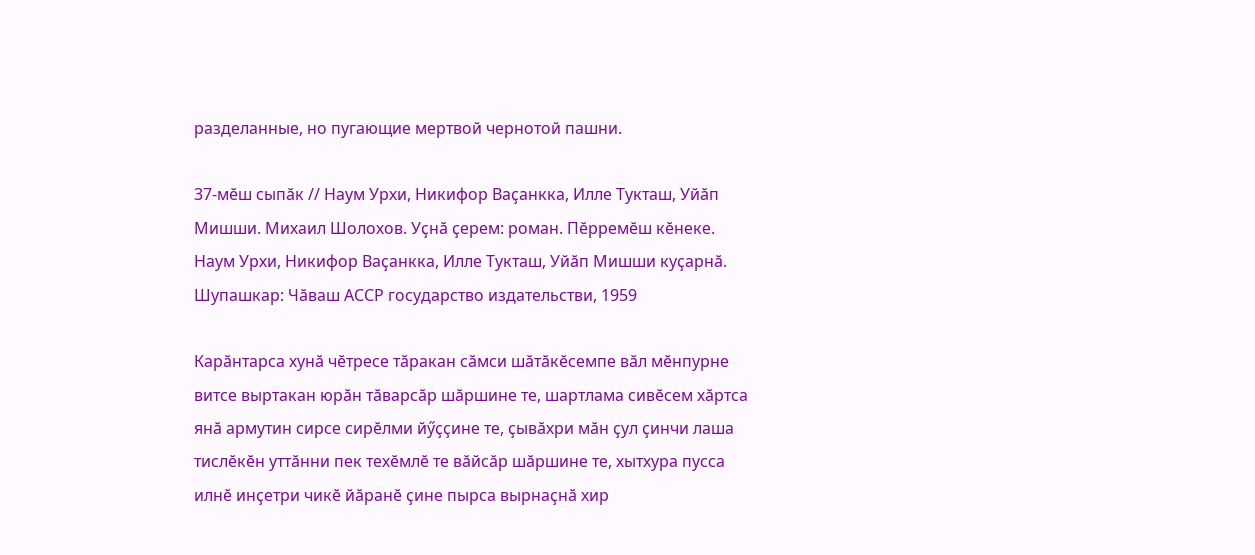разделанные, но пугающие мертвой чернотой пашни.

37-мӗш сыпӑк // Наум Урхи, Никифор Ваҫанкка, Илле Тукташ, Уйӑп Мишши. Михаил Шолохов. Уҫнӑ ҫерем: роман. Пӗрремӗш кӗнеке. Наум Урхи, Никифор Ваҫанкка, Илле Тукташ, Уйӑп Мишши куҫарнӑ. Шупашкар: Чӑваш АССР государство издательстви, 1959

Карӑнтарса хунӑ чӗтресе тӑракан сӑмси шӑтӑкӗсемпе вӑл мӗнпурне витсе выртакан юрӑн тӑварсӑр шӑршине те, шартлама сивӗсем хӑртса янӑ армутин сирсе сирӗлми йӳҫҫине те, ҫывӑхри мӑн ҫул ҫинчи лаша тислӗкӗн уттӑнни пек техӗмлӗ те вӑйсӑр шӑршине те, хытхура пусса илнӗ инҫетри чикӗ йӑранӗ ҫине пырса вырнаҫнӑ хир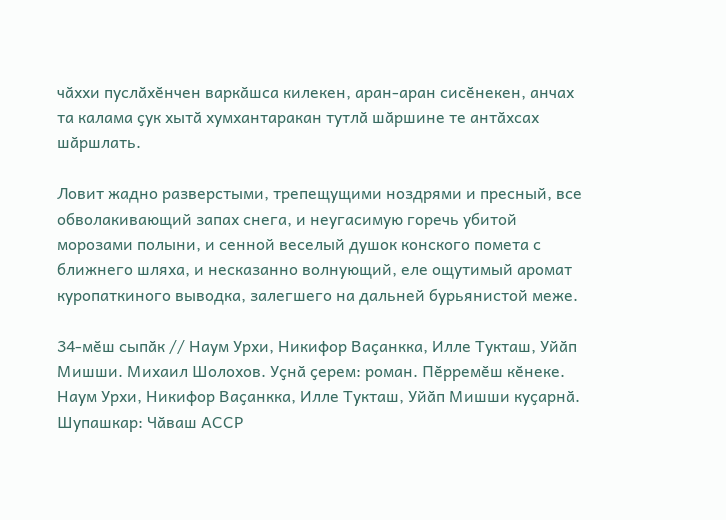чӑххи пуслӑхӗнчен варкӑшса килекен, аран-аран сисӗнекен, анчах та калама ҫук хытӑ хумхантаракан тутлӑ шӑршине те антӑхсах шӑршлать.

Ловит жадно разверстыми, трепещущими ноздрями и пресный, все обволакивающий запах снега, и неугасимую горечь убитой морозами полыни, и сенной веселый душок конского помета с ближнего шляха, и несказанно волнующий, еле ощутимый аромат куропаткиного выводка, залегшего на дальней бурьянистой меже.

34-мӗш сыпӑк // Наум Урхи, Никифор Ваҫанкка, Илле Тукташ, Уйӑп Мишши. Михаил Шолохов. Уҫнӑ ҫерем: роман. Пӗрремӗш кӗнеке. Наум Урхи, Никифор Ваҫанкка, Илле Тукташ, Уйӑп Мишши куҫарнӑ. Шупашкар: Чӑваш АССР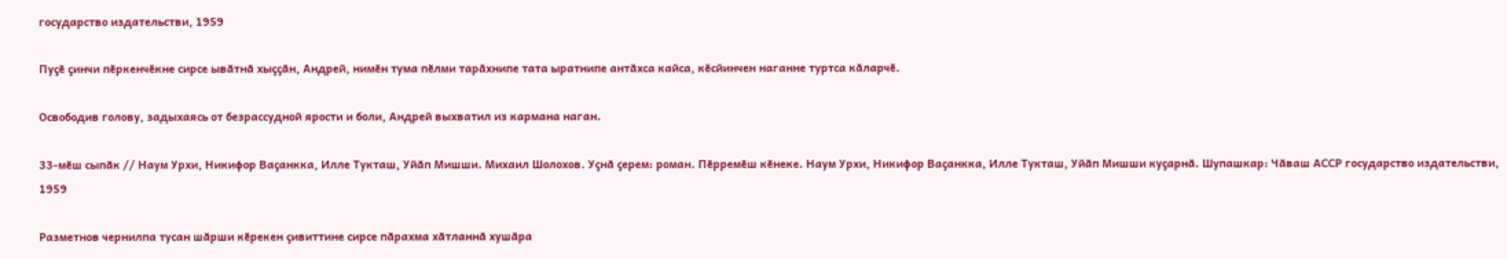государство издательстви, 1959

Пуҫӗ ҫинчи пӗркенчӗкне сирсе ывӑтнӑ хыҫҫӑн, Андрей, нимӗн тума пӗлми тарӑхнипе тата ыратнипе антӑхса кайса, кӗсйинчен наганне туртса кӑларчӗ.

Освободив голову, задыхаясь от безрассудной ярости и боли, Андрей выхватил из кармана наган.

33-мӗш сыпӑк // Наум Урхи, Никифор Ваҫанкка, Илле Тукташ, Уйӑп Мишши. Михаил Шолохов. Уҫнӑ ҫерем: роман. Пӗрремӗш кӗнеке. Наум Урхи, Никифор Ваҫанкка, Илле Тукташ, Уйӑп Мишши куҫарнӑ. Шупашкар: Чӑваш АССР государство издательстви, 1959

Разметнов чернилпа тусан шӑрши кӗрекен ҫивиттине сирсе пӑрахма хӑтланнӑ хушӑра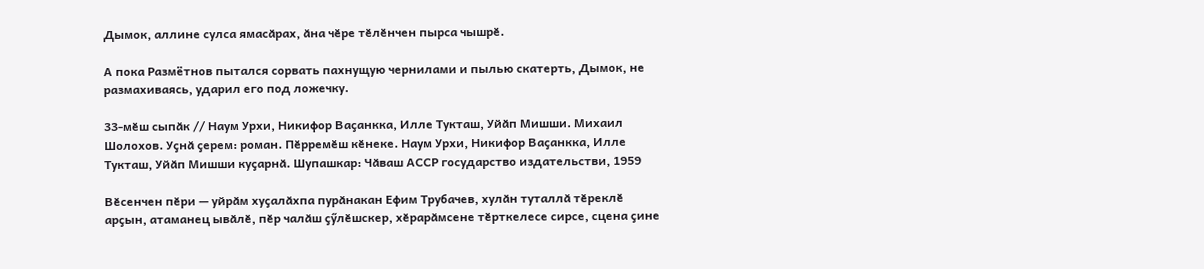Дымок, аллине сулса ямасӑрах, ӑна чӗре тӗлӗнчен пырса чышрӗ.

А пока Размётнов пытался сорвать пахнущую чернилами и пылью скатерть, Дымок, не размахиваясь, ударил его под ложечку.

33-мӗш сыпӑк // Наум Урхи, Никифор Ваҫанкка, Илле Тукташ, Уйӑп Мишши. Михаил Шолохов. Уҫнӑ ҫерем: роман. Пӗрремӗш кӗнеке. Наум Урхи, Никифор Ваҫанкка, Илле Тукташ, Уйӑп Мишши куҫарнӑ. Шупашкар: Чӑваш АССР государство издательстви, 1959

Вӗсенчен пӗри — уйрӑм хуҫалӑхпа пурӑнакан Ефим Трубачев, хулӑн туталлӑ тӗреклӗ арҫын, атаманец ывӑлӗ, пӗр чалӑш ҫӳлӗшскер, хӗрарӑмсене тӗрткелесе сирсе, сцена ҫине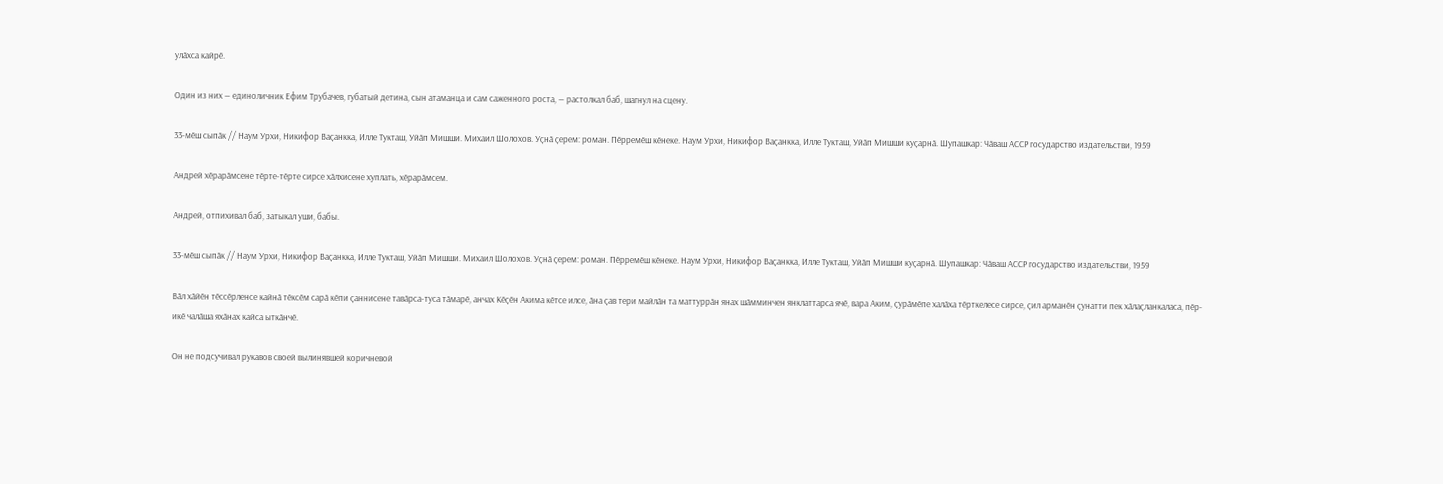улӑхса кайрӗ.

Один из них — единоличник Ефим Трубачев, губатый детина, сын атаманца и сам саженного роста, — растолкал баб, шагнул на сцену.

33-мӗш сыпӑк // Наум Урхи, Никифор Ваҫанкка, Илле Тукташ, Уйӑп Мишши. Михаил Шолохов. Уҫнӑ ҫерем: роман. Пӗрремӗш кӗнеке. Наум Урхи, Никифор Ваҫанкка, Илле Тукташ, Уйӑп Мишши куҫарнӑ. Шупашкар: Чӑваш АССР государство издательстви, 1959

Андрей хӗрарӑмсене тӗрте-тӗрте сирсе хӑлхисене хуплать, хӗрарӑмсем.

Андрей, отпихивал баб, затыкал уши, бабы.

33-мӗш сыпӑк // Наум Урхи, Никифор Ваҫанкка, Илле Тукташ, Уйӑп Мишши. Михаил Шолохов. Уҫнӑ ҫерем: роман. Пӗрремӗш кӗнеке. Наум Урхи, Никифор Ваҫанкка, Илле Тукташ, Уйӑп Мишши куҫарнӑ. Шупашкар: Чӑваш АССР государство издательстви, 1959

Вӑл хӑйӗн тӗссӗрленсе кайнӑ тӗксӗм сарӑ кӗпи ҫаннисене тавӑрса-туса тӑмарӗ, анчах Кӗҫӗн Акима кӗтсе илсе, ӑна ҫав тери майлӑн та маттуррӑн янах шӑмминчен янклаттарса ячӗ, вара Аким, ҫурӑмӗпе халӑха тӗрткелесе сирсе, ҫил арманӗн ҫунатти пек хӑлаҫланкаласа, пӗр-икӗ чалӑша яхӑнах кайса ыткӑнчӗ.

Он не подсучивал рукавов своей вылинявшей коричневой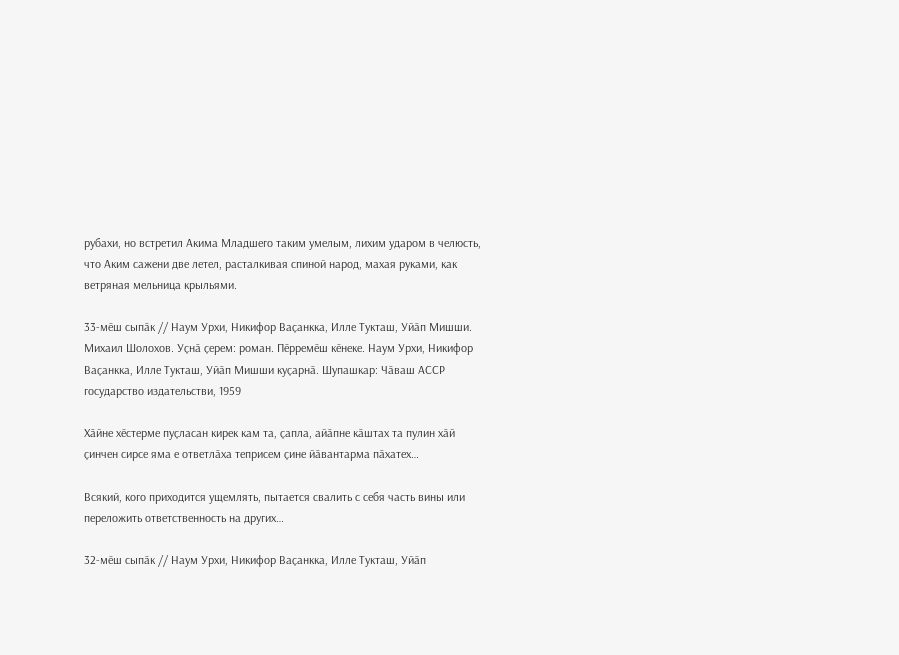рубахи, но встретил Акима Младшего таким умелым, лихим ударом в челюсть, что Аким сажени две летел, расталкивая спиной народ, махая руками, как ветряная мельница крыльями.

33-мӗш сыпӑк // Наум Урхи, Никифор Ваҫанкка, Илле Тукташ, Уйӑп Мишши. Михаил Шолохов. Уҫнӑ ҫерем: роман. Пӗрремӗш кӗнеке. Наум Урхи, Никифор Ваҫанкка, Илле Тукташ, Уйӑп Мишши куҫарнӑ. Шупашкар: Чӑваш АССР государство издательстви, 1959

Хӑйне хӗстерме пуҫласан кирек кам та, ҫапла, айӑпне кӑштах та пулин хӑй ҫинчен сирсе яма е ответлӑха теприсем ҫине йӑвантарма пӑхатех…

Всякий, кого приходится ущемлять, пытается свалить с себя часть вины или переложить ответственность на других…

32-мӗш сыпӑк // Наум Урхи, Никифор Ваҫанкка, Илле Тукташ, Уйӑп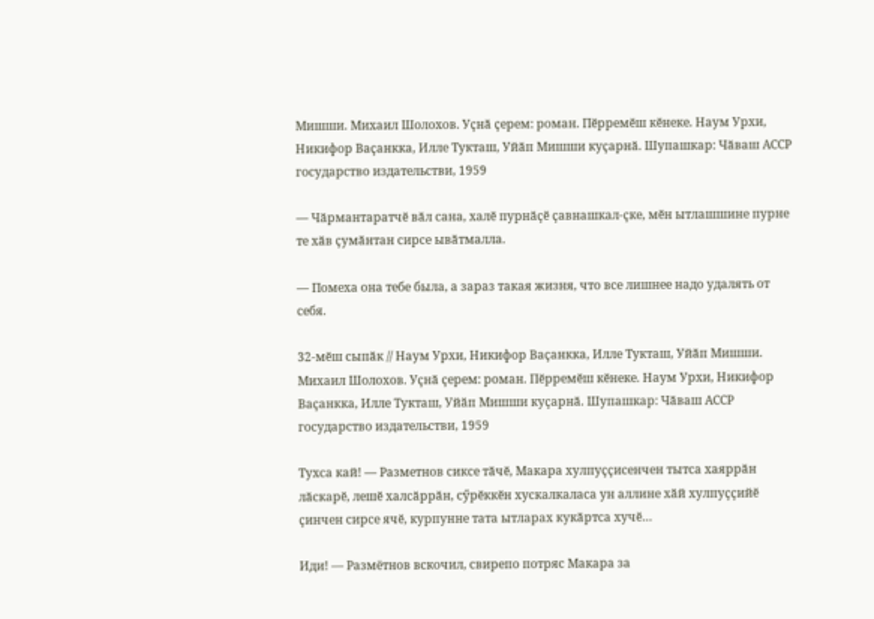Мишши. Михаил Шолохов. Уҫнӑ ҫерем: роман. Пӗрремӗш кӗнеке. Наум Урхи, Никифор Ваҫанкка, Илле Тукташ, Уйӑп Мишши куҫарнӑ. Шупашкар: Чӑваш АССР государство издательстви, 1959

— Чӑрмантаратчӗ вӑл сана, халӗ пурнӑҫӗ ҫавнашкал-ҫке, мӗн ытлашшине пурне те хӑв ҫумӑнтан сирсе ывӑтмалла.

— Помеха она тебе была, а зараз такая жизня, что все лишнее надо удалять от себя.

32-мӗш сыпӑк // Наум Урхи, Никифор Ваҫанкка, Илле Тукташ, Уйӑп Мишши. Михаил Шолохов. Уҫнӑ ҫерем: роман. Пӗрремӗш кӗнеке. Наум Урхи, Никифор Ваҫанкка, Илле Тукташ, Уйӑп Мишши куҫарнӑ. Шупашкар: Чӑваш АССР государство издательстви, 1959

Тухса кай! — Разметнов сиксе тӑчӗ, Макара хулпуҫҫисенчен тытса хаяррӑн лӑскарӗ, лешӗ халсӑррӑн, сӳрӗккӗн хускалкаласа ун аллине хӑй хулпуҫҫийӗ ҫинчен сирсе ячӗ, курпунне тата ытларах кукӑртса хучӗ…

Иди! — Размётнов вскочил, свирепо потряс Макара за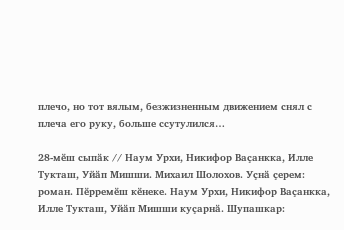плечо, но тот вялым, безжизненным движением снял с плеча его руку, больше ссутулился…

28-мӗш сыпӑк // Наум Урхи, Никифор Ваҫанкка, Илле Тукташ, Уйӑп Мишши. Михаил Шолохов. Уҫнӑ ҫерем: роман. Пӗрремӗш кӗнеке. Наум Урхи, Никифор Ваҫанкка, Илле Тукташ, Уйӑп Мишши куҫарнӑ. Шупашкар: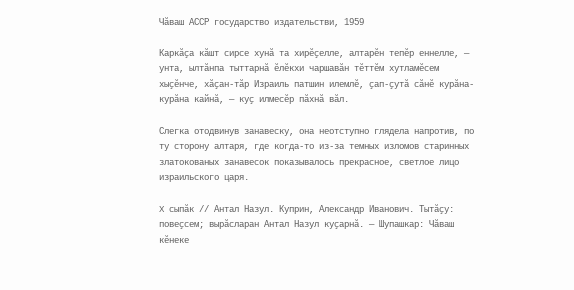Чӑваш АССР государство издательстви, 1959

Каркӑҫа кӑшт сирсе хунӑ та хирӗҫелле, алтарӗн тепӗр еннелле, — унта, ылтӑнпа тыттарнӑ ӗлӗкхи чаршавӑн тӗттӗм хутламӗсем хыҫӗнче, хӑҫан-тӑр Израиль патшин илемлӗ, ҫап-ҫутӑ сӑнӗ курӑна-курӑна кайнӑ, — куҫ илмесӗр пӑхнӑ вӑл.

Слегка отодвинув занавеску, она неотступно глядела напротив, по ту сторону алтаря, где когда-то из-за темных изломов старинных златокованых занавесок показывалось прекрасное, светлое лицо израильского царя.

X сыпӑк // Антал Назул. Куприн, Александр Иванович. Тытӑҫу: повеҫсем; вырӑсларан Антал Назул куҫарнӑ. — Шупашкар: Чӑваш кӗнеке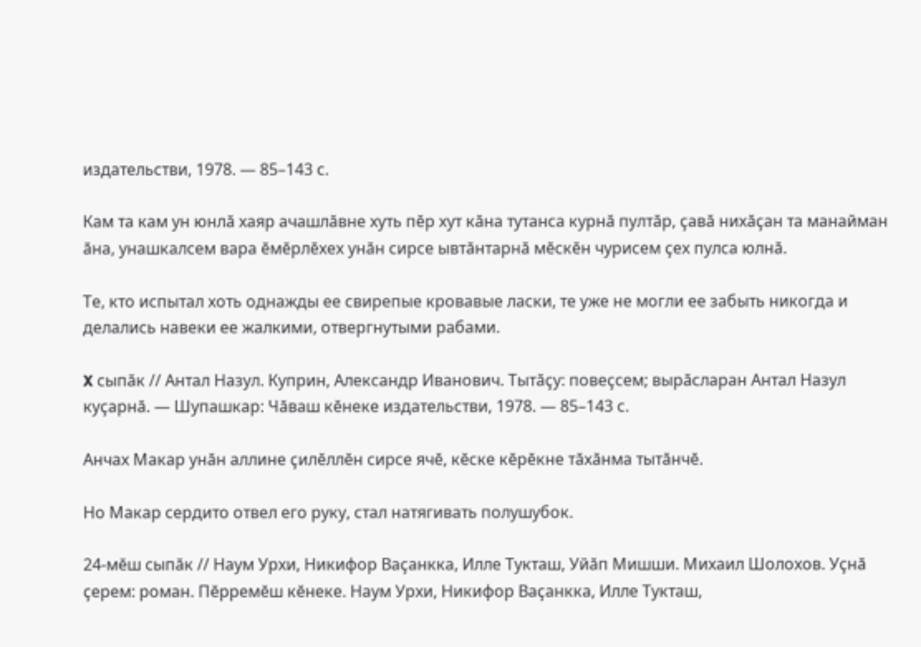издательстви, 1978. — 85–143 с.

Кам та кам ун юнлӑ хаяр ачашлӑвне хуть пӗр хут кӑна тутанса курнӑ пултӑр, ҫавӑ нихӑҫан та манайман ӑна, унашкалсем вара ӗмӗрлӗхех унӑн сирсе ывтӑнтарнӑ мӗскӗн чурисем ҫех пулса юлнӑ.

Те, кто испытал хоть однажды ее свирепые кровавые ласки, те уже не могли ее забыть никогда и делались навеки ее жалкими, отвергнутыми рабами.

X сыпӑк // Антал Назул. Куприн, Александр Иванович. Тытӑҫу: повеҫсем; вырӑсларан Антал Назул куҫарнӑ. — Шупашкар: Чӑваш кӗнеке издательстви, 1978. — 85–143 с.

Анчах Макар унӑн аллине ҫилӗллӗн сирсе ячӗ, кӗске кӗрӗкне тӑхӑнма тытӑнчӗ.

Но Макар сердито отвел его руку, стал натягивать полушубок.

24-мӗш сыпӑк // Наум Урхи, Никифор Ваҫанкка, Илле Тукташ, Уйӑп Мишши. Михаил Шолохов. Уҫнӑ ҫерем: роман. Пӗрремӗш кӗнеке. Наум Урхи, Никифор Ваҫанкка, Илле Тукташ,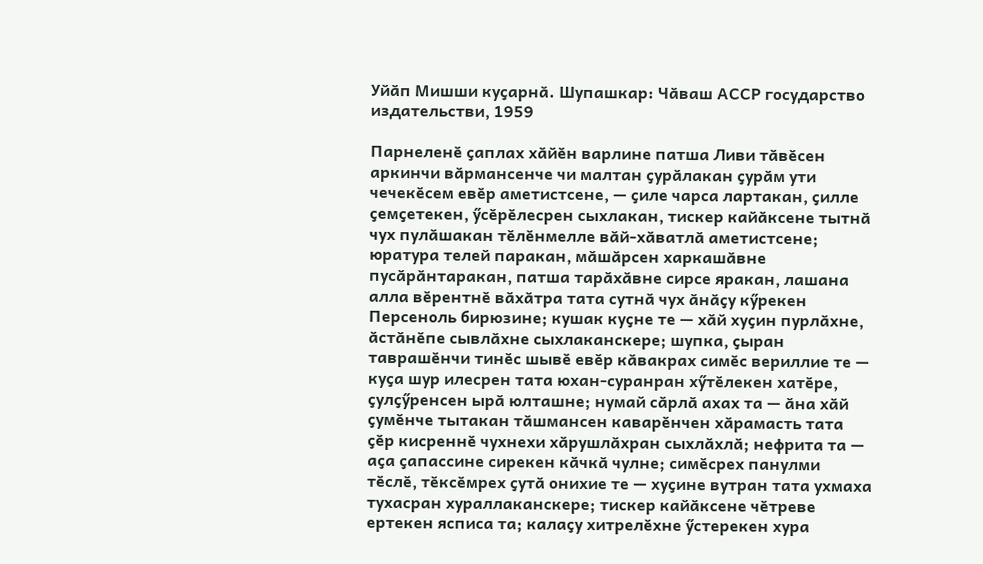Уйӑп Мишши куҫарнӑ. Шупашкар: Чӑваш АССР государство издательстви, 1959

Парнеленӗ ҫаплах хӑйӗн варлине патша Ливи тӑвӗсен аркинчи вӑрмансенче чи малтан ҫурӑлакан ҫурӑм ути чечекӗсем евӗр аметистсене, — ҫиле чарса лартакан, ҫилле ҫемҫетекен, ӳсӗрӗлесрен сыхлакан, тискер кайӑксене тытнӑ чух пулӑшакан тӗлӗнмелле вӑй-хӑватлӑ аметистсене; юратура телей паракан, мӑшӑрсен харкашӑвне пусӑрӑнтаракан, патша тарӑхӑвне сирсе яракан, лашана алла вӗрентнӗ вӑхӑтра тата сутнӑ чух ӑнӑҫу кӳрекен Персеноль бирюзине; кушак куҫне те — хӑй хуҫин пурлӑхне, ӑстӑнӗпе сывлӑхне сыхлаканскере; шупка, ҫыран таврашӗнчи тинӗс шывӗ евӗр кӑвакрах симӗс вериллие те — куҫа шур илесрен тата юхан-суранран хӳтӗлекен хатӗре, ҫулҫӳренсен ырӑ юлташне; нумай сӑрлӑ ахах та — ӑна хӑй ҫумӗнче тытакан тӑшмансен каварӗнчен хӑрамасть тата ҫӗр кисреннӗ чухнехи хӑрушлӑхран сыхлӑхлӑ; нефрита та — аҫа ҫапассине сирекен кӑчкӑ чулне; симӗсрех панулми тӗслӗ, тӗксӗмрех ҫутӑ онихие те — хуҫине вутран тата ухмаха тухасран хураллаканскере; тискер кайӑксене чӗтреве ертекен ясписа та; калаҫу хитрелӗхне ӳстерекен хура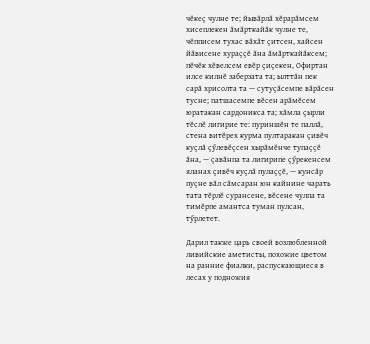чӗкеҫ чулне те; йывӑрлӑ хӗрарӑмсем хисеплекен ӑмӑрткайӑк чулне те, чӗпписем тухас вӑхӑт ҫитсен, хайсен йӑвисене хураҫҫӗ ӑна ӑмӑрткайӑксем; пӗчӗк хӗвелсем евӗр ҫиҫекен, Офиртан илсе килнӗ заберзата та; ылттӑн пек сарӑ хрисолта та — сутуҫӑсемпе вӑрӑсен тусне; патшасемпе вӗсен арӑмӗсем юратакан сардоникса та; хӑмла ҫырли тӗслӗ лигирие те: пуриншӗн те паллӑ, стена витӗрех курма пултаракан ҫивӗч куҫлӑ ҫӳлевӗҫсен хырӑмӗнче тупаҫҫӗ ӑна, — ҫавӑнпа та лигирипе ҫӳрекенсем яланах ҫивӗч куҫлӑ пулаҫҫӗ, — кунсӑр пуҫне вӑл сӑмсаран юн кайнине чарать тата тӗрлӗ сурансене, вӗсене чулпа та тимӗрпе амантса туман пулсан, тӳрлетет.

Дарил также царь своей возлюбленной ливийские аметисты, похожие цветом на ранние фиалки, распускающиеся в лесах у подножия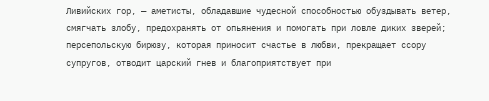Ливийских гор, — аметисты, обладавшие чудесной способностью обуздывать ветер, смягчать злобу, предохранять от опьянения и помогать при ловле диких зверей; персепольскую бирюзу, которая приносит счастье в любви, прекращает ссору супругов, отводит царский гнев и благоприятствует при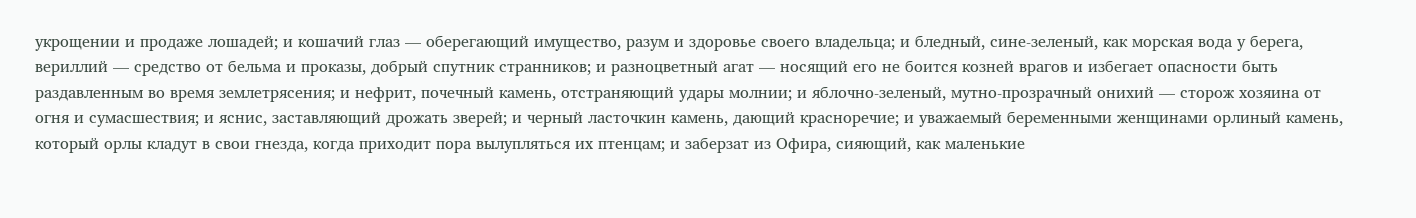укрощении и продаже лошадей; и кошачий глаз — оберегающий имущество, разум и здоровье своего владельца; и бледный, сине-зеленый, как морская вода у берега, вериллий — средство от бельма и проказы, добрый спутник странников; и разноцветный агат — носящий его не боится козней врагов и избегает опасности быть раздавленным во время землетрясения; и нефрит, почечный камень, отстраняющий удары молнии; и яблочно-зеленый, мутно-прозрачный онихий — сторож хозяина от огня и сумасшествия; и яснис, заставляющий дрожать зверей; и черный ласточкин камень, дающий красноречие; и уважаемый беременными женщинами орлиный камень, который орлы кладут в свои гнезда, когда приходит пора вылупляться их птенцам; и заберзат из Офира, сияющий, как маленькие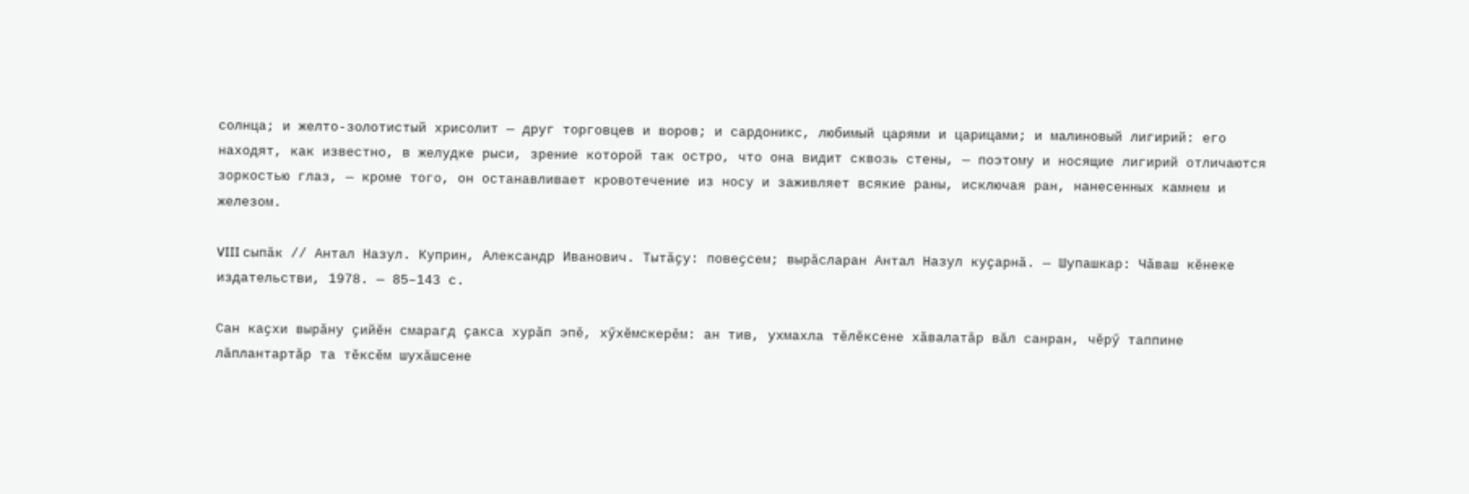солнца; и желто-золотистый хрисолит — друг торговцев и воров; и сардоникс, любимый царями и царицами; и малиновый лигирий: его находят, как известно, в желудке рыси, зрение которой так остро, что она видит сквозь стены, — поэтому и носящие лигирий отличаются зоркостью глаз, — кроме того, он останавливает кровотечение из носу и заживляет всякие раны, исключая ран, нанесенных камнем и железом.

VIII сыпӑк // Антал Назул. Куприн, Александр Иванович. Тытӑҫу: повеҫсем; вырӑсларан Антал Назул куҫарнӑ. — Шупашкар: Чӑваш кӗнеке издательстви, 1978. — 85–143 с.

Сан каҫхи вырӑну ҫийӗн смарагд ҫакса хурӑп эпӗ, хӳхӗмскерӗм: ан тив, ухмахла тӗлӗксене хӑвалатӑр вӑл санран, чӗрӳ таппине лӑплантартӑр та тӗксӗм шухӑшсене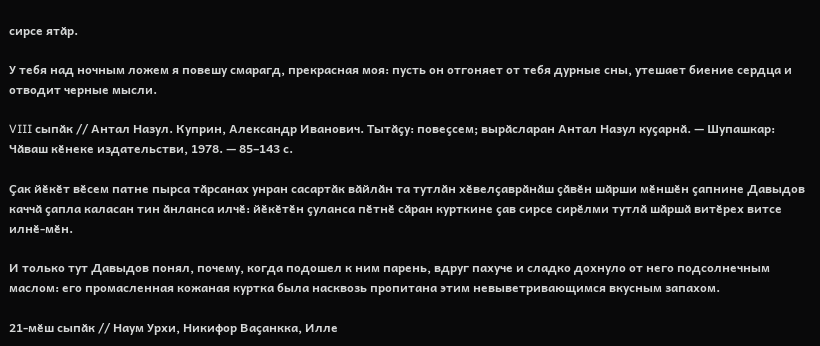сирсе ятӑр.

У тебя над ночным ложем я повешу смарагд, прекрасная моя: пусть он отгоняет от тебя дурные сны, утешает биение сердца и отводит черные мысли.

VIII сыпӑк // Антал Назул. Куприн, Александр Иванович. Тытӑҫу: повеҫсем; вырӑсларан Антал Назул куҫарнӑ. — Шупашкар: Чӑваш кӗнеке издательстви, 1978. — 85–143 с.

Ҫак йӗкӗт вӗсем патне пырса тӑрсанах унран сасартӑк вӑйлӑн та тутлӑн хӗвелҫаврӑнӑш ҫӑвӗн шӑрши мӗншӗн ҫапнине Давыдов каччӑ ҫапла каласан тин ӑнланса илчӗ: йӗкӗтӗн ҫуланса пӗтнӗ сӑран курткине ҫав сирсе сирӗлми тутлӑ шӑршӑ витӗрех витсе илнӗ-мӗн.

И только тут Давыдов понял, почему, когда подошел к ним парень, вдруг пахуче и сладко дохнуло от него подсолнечным маслом: его промасленная кожаная куртка была насквозь пропитана этим невыветривающимся вкусным запахом.

21-мӗш сыпӑк // Наум Урхи, Никифор Ваҫанкка, Илле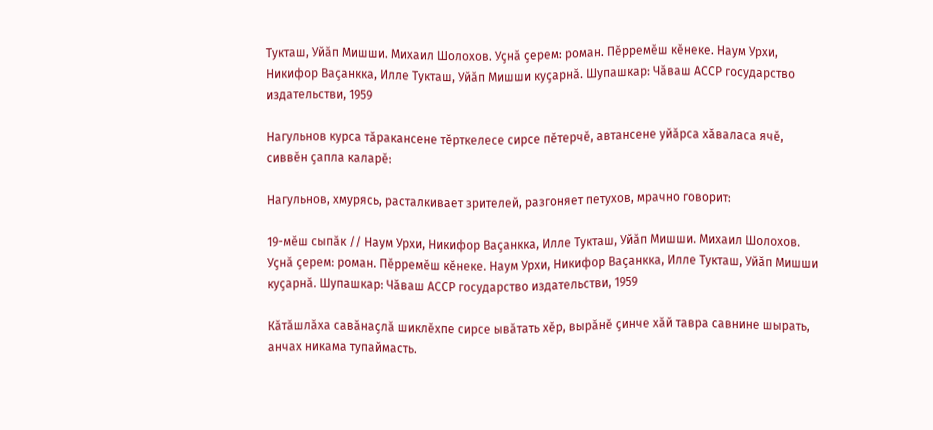Тукташ, Уйӑп Мишши. Михаил Шолохов. Уҫнӑ ҫерем: роман. Пӗрремӗш кӗнеке. Наум Урхи, Никифор Ваҫанкка, Илле Тукташ, Уйӑп Мишши куҫарнӑ. Шупашкар: Чӑваш АССР государство издательстви, 1959

Нагульнов курса тӑракансене тӗрткелесе сирсе пӗтерчӗ, автансене уйӑрса хӑваласа ячӗ, сиввӗн ҫапла каларӗ:

Нагульнов, хмурясь, расталкивает зрителей, разгоняет петухов, мрачно говорит:

19-мӗш сыпӑк // Наум Урхи, Никифор Ваҫанкка, Илле Тукташ, Уйӑп Мишши. Михаил Шолохов. Уҫнӑ ҫерем: роман. Пӗрремӗш кӗнеке. Наум Урхи, Никифор Ваҫанкка, Илле Тукташ, Уйӑп Мишши куҫарнӑ. Шупашкар: Чӑваш АССР государство издательстви, 1959

Кӑтӑшлӑха савӑнаҫлӑ шиклӗхпе сирсе ывӑтать хӗр, вырӑнӗ ҫинче хӑй тавра савнине шырать, анчах никама тупаймасть.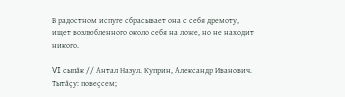В радостном испуге сбрасывает она с себя дремоту, ищет возлюбленного около себя на ложе, но не находит никого.

VI сыпӑк // Антал Назул. Куприн, Александр Иванович. Тытӑҫу: повеҫсем;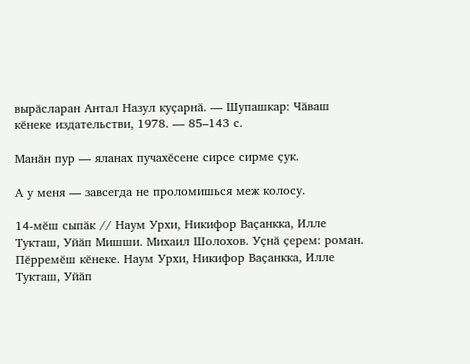вырӑсларан Антал Назул куҫарнӑ. — Шупашкар: Чӑваш кӗнеке издательстви, 1978. — 85–143 с.

Манӑн пур — яланах пучахӗсене сирсе сирме ҫук.

А у меня — завсегда не проломишься меж колосу.

14-мӗш сыпӑк // Наум Урхи, Никифор Ваҫанкка, Илле Тукташ, Уйӑп Мишши. Михаил Шолохов. Уҫнӑ ҫерем: роман. Пӗрремӗш кӗнеке. Наум Урхи, Никифор Ваҫанкка, Илле Тукташ, Уйӑп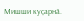Мишши куҫарнӑ.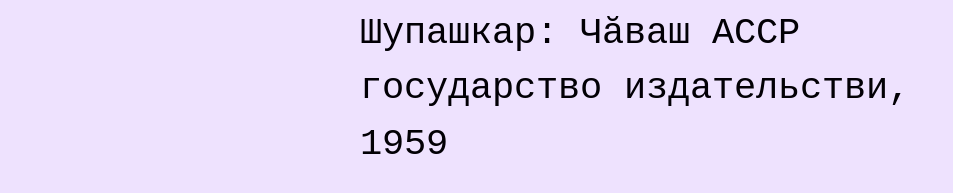Шупашкар: Чӑваш АССР государство издательстви, 1959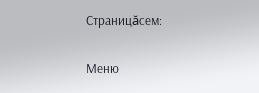Страницăсем:

Меню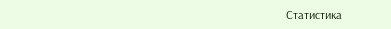Статистика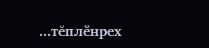...тĕплӗнрех